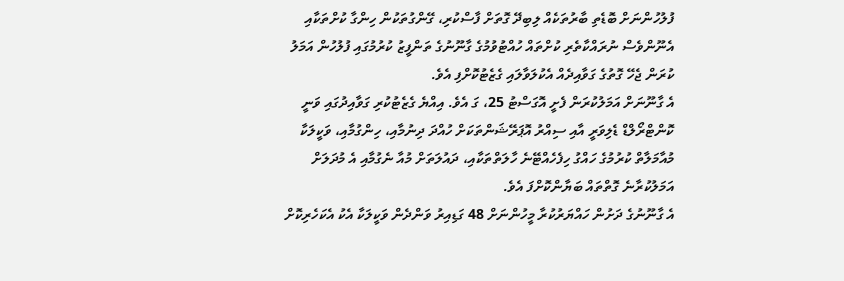ފުލުހުންނަށް ބޮޑެތި ބާރުތަކެއް ލިބިދޭ ގޮތަށް ފާސްކުރި، ގޭންގުތަކުން ހިންގާ ކުށްތަކާއި އެނޫންވެސް ނުރައްކާތެރި ކުށްތައް ހުއްޓުވުމުގެ ގާނޫނުގެ ތަންފީޒު ކުރުމުގައި ފުލުހުން އަމަލު ކުރަން ޖެހޭ ގޮތުގެ ގަވާއިދެއް އެކުލަވާލައި ގެޒެޓުކޮށްފި އެވެ.
އެ ގާނޫނަށް އަމަލުކުރަން ފެށީ އޮގަސްޓު 25، ގަ އެވެ. އިއްޔެ ގެޒެޓުކުރި ގަވާއިދުގައި ވަނީ ކޮންޓްރޯލްޑް ޑެލިވަރީ އާއި ސިއްރު އޮޕަރޭޝަންތަކަށް ހުއްދަ ދިނުމާއި، ހިންގުމާއި، ވަކީލަކާ މުއާމަލާތް ކުރުމުގެ ހައްގު ހިފެހެއްޓޭނެ ހާލަތްތަކާއި، ދައުލަތަށް މުއާ ނެގުމާއި އެ މުދަލަށް އަމަލުކުރާނެ ގޮތްތައް ބަޔާންކޮށްފަ އެވެ.
އެ ގާނޫނުގެ ދަށުން ހައްޔަރުކުރާ މީހުންނަށް 48 ގަޑިއިރު ވަންދެން ވަކީލަކާ އެކު އެކަހެރިކޮށް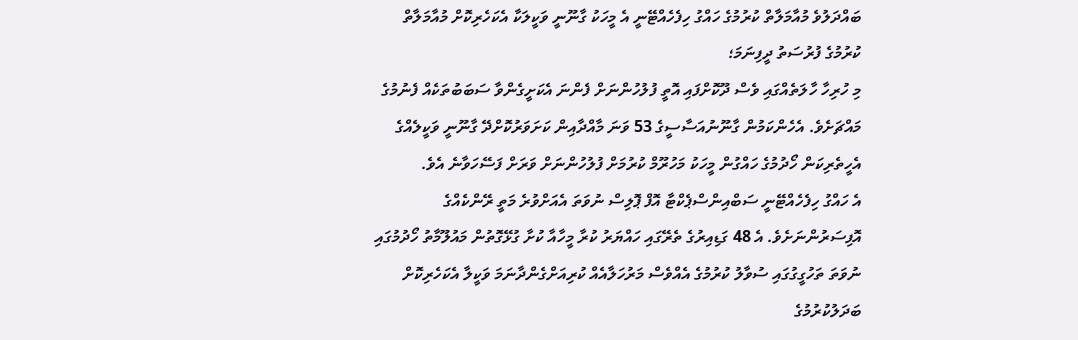ބައްދަލުވެ މުއާމަލާތް ކުރުމުގެ ހައްގު ހިފެހެއްޓޭނީ އެ މީހަކު ގާނޫނީ ވަކީލަކާ އެކަހެރިކޮށް މުއާމަލާތް ކުރުމުގެ ފުރުސަތު ދީފިނަމަ؛
މި ހުރިހާ ހާލަތެއްގައި ވެސް ދޫކޮށްފައި އޮތީ ފުލުހުންނަށް ފެންނަ އެކަށީގެންވާ ސަބަބުތަކެއް ފެނުމުގެ މައްޗަށެވެ. އެހެންކަމުން ގާނޫނުއަސާސީގެ 53 ވަނަ މާއްދާއިން ކަށަވަރުކޮށްދޭ ގާނޫނީ ވަކީލެއްގެ އެހީތެރިކަން ހޯދުމުގެ ހައްގުން މީހަކު މަހުރޫމް ކުރުމަށް ފުލުހުންނަށް ވަރަށް ފަސޭހަވާނެ އެވެ.
އެ ހައްގު ހިފެހެއްޓޭނީ ސަބްއިންސްޕެކްޓާ އޮފް ޕޮލިސް ނުވަތަ އެއަށްވުރެ މަތީ ރޭންކެއްގެ އޮފިސަރުންނަށެވެ. އެ 48 ގަޑިއިރުގެ ތެރޭގައި ހައްޔަރު ކުރާ މީހާއާ ކުށާ ގުޅޭގޮތުން މައުލޫމާތު ހޯދުމުގައި ނުވަތަ ތަހުގީގުގައި ސުވާލު ކުރުމުގެ އެއްވެސް މަރުހަލާއެއް ކުރިއަށްގެންދާނަމަ ވަކީލާ އެކަހެރިކޮށް ބަދަލުކުރުމުގެ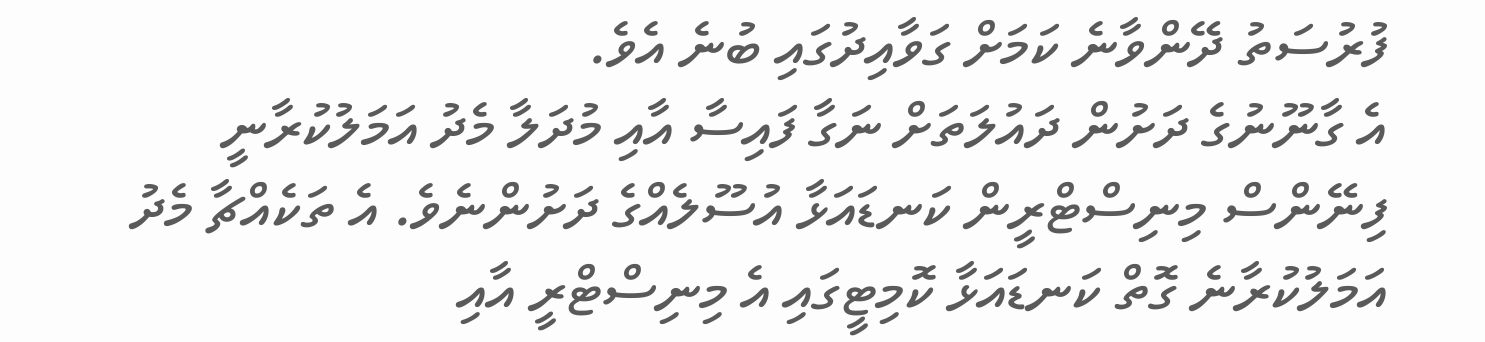ފުރުސަތު ދޭންވާނެ ކަމަށް ގަވާއިދުގައި ބުނެ އެވެ.
އެ ގާނޫނުގެ ދަށުން ދައުލަތަށް ނަގާ ފައިސާ އާއި މުދަލާ މެދު އަމަލުކުރާނީ ފިނޭންސް މިނިސްޓްރީން ކަނޑައަޅާ އުސޫލެއްގެ ދަށުންނެވެ. އެ ތަކެއްޗާ މެދު އަމަލުކުރާނެ ގޮތް ކަނޑައަޅާ ކޮމިޓީގައި އެ މިނިސްޓްރީ އާއި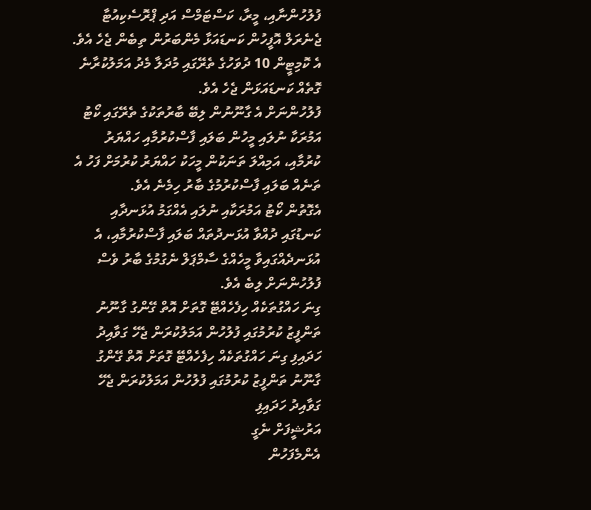ފުލުހުންނާއި، މީރާ، ކަސްޓަމްސް އަދި ޕްރޮސެކިއުޓާ ޖެނެރަލް އޮފީހުން ކަނޑައަޅާ މެންބަރުން ތިބެން ޖެހެ އެވެ. އެ ކޮމިޓީން 10 ދުވަހުގެ ތެރޭގައި މުދަލާ މެދު އަމަލުކުރާނެ ގޮތެއް ކަނޑައަޅަން ޖެހެ އެވެ.
ފުލުހުންނަށް އެ ގާނޫނުން ލިބޭ ބާރުތަކުގެ ތެރޭގައި ކޯޓު އަމުރަކާ ނުލައި މީހުން ބަލައި ފާސްކުރުމާއި ހައްޔަރު ކުރުމާއި، އަމިއްލަ ތަނަކުން މީހަކު ހައްޔަރު ކުރުމަށް ފަހު އެ ތަނެއް ބަލައި ފާސްކުރުމުގެ ބާރު ހިމެނެ އެވެ.
އެގޮތުން ކޯޓު އަމުރަކާއި ނުލައި އެއްގަމު އުޅަނދާއި ކަނޑުގައި ދުއްވާ އުޅަނދުތައް ބަލައި ފާސްކުރުމާއި، އެ އުޅަނދެއްގައިވާ މީހެއްގެ ސާމްޕަލް ނެގުމުގެ ބާރު ވެސް ފުލުހުންނަށް ލިބެ އެވެ.
ގިނަ ހައްގުތަކެއް ހިފެހެއްޓޭ ގޮތަށް އޮތް ގޭންގު ގާނޫނު ތަންފީޒު ކުރުމުގައި ފުލުހުން އަމަލުކުރަން ޖެހޭ ގަވާއިދު ހަދައިފި ގިނަ ހައްގުތަކެއް ހިފެހެއްޓޭ ގޮތަށް އޮތް ގޭންގު ގާނޫނު ތަންފީޒު ކުރުމުގައި ފުލުހުން އަމަލުކުރަން ޖެހޭ ގަވާއިދު ހަދައިފި
އަރުޝީފަށް ނެގީ
އެންމެފަހުން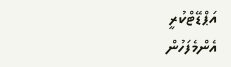އަޕްޑޭޓްކުރީ
އެންމެފަހުން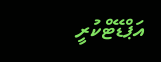އަޕްޑޭޓްކުރީ